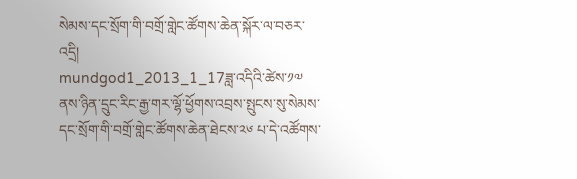སེམས་དང་སྲོག་གི་བགྲོ་གླེང་ཚོགས་ཆེན་སྐོར་ལ་བཅར་འདྲི།
mundgod1_2013_1_17ཟླ་འདིའི་ཚེས་༡༧ ནས་ཉིན་དྲུང་རིང་རྒྱ་གར་ལྷོ་ཕྱོགས་འབྲས་སྤུངས་སུ་སེམས་དང་སྲོག་གི་བགྲོ་གླེང་ཚོགས་ཆེན་ཐེངས་༢༦ པ་དེ་འཚོགས་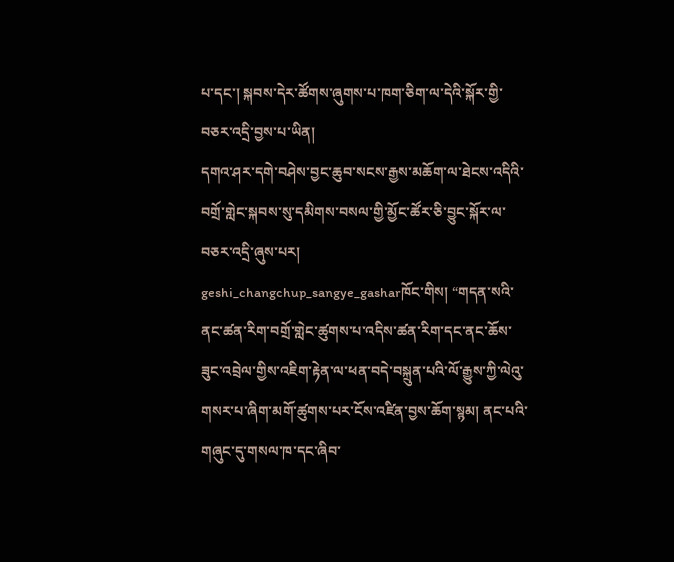པ་དང་། སྐབས་དེར་ཚོགས་ཞུགས་པ་ཁག་ཅིག་ལ་དེའི་སྐོར་གྱི་བཅར་འདྲི་བྱས་པ་ཡིན།
དགའ་ཤར་དགེ་བཤེས་བྱང་ཆུབ་སངས་རྒྱས་མཆོག་ལ་ཐེངས་འདིའི་བགྲོ་གླེང་སྐབས་སུ་དམིགས་བསལ་གྱི་མྱོང་ཚོར་ཅི་བྱུང་སྐོར་ལ་བཅར་འདྲི་ཞུས་པར།
geshi_changchup_sangye_gasharཁོང་གིས། “གདན་སའི་ནང་ཚན་རིག་བགྲོ་གླེང་ཚུགས་པ་འདིས་ཚན་རིག་དང་ནང་ཆོས་ཟུང་འབྲེལ་གྱིས་འཇིག་རྟེན་ལ་ཕན་བདེ་བསྐྲུན་པའི་ལོ་རྒྱུས་ཀྱི་ལེའུ་གསར་པ་ཞིག་མགོ་ཚུགས་པར་ངོས་འཛིན་བྱས་ཆོག་སྙམ། ནང་པའི་གཞུང་དུ་གསལ་ཁ་དང་ཞིབ་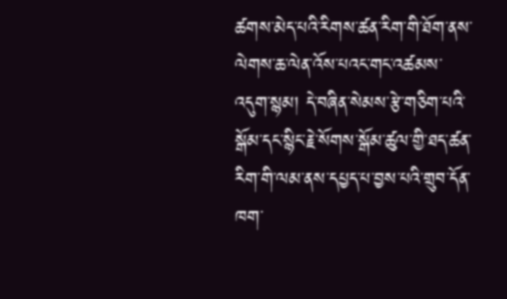ཚགས་མེད་པའི་རིགས་ཚན་རིག་གི་ཐོག་ནས་ལེགས་ཆ་ལེན་འོས་པའང་གང་འཚམས་འདུག་སྙམ། དེ་བཞིན་སེམས་རྩེ་གཅིག་པའི་སྒོམ་དང་སྙིང་རྗེ་སོགས་སྒོམ་ཚུལ་གྱི་ཐད་ཚན་རིག་གི་ལམ་ནས་དཔྱད་པ་བྱས་པའི་གྲུབ་དོན་ཁག་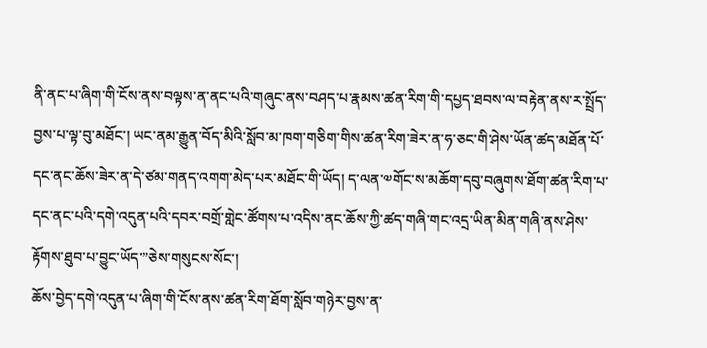ནི་ནང་པ་ཞིག་གི་ངོས་ནས་བལྟས་ན་ནང་པའི་གཞུང་ནས་བཤད་པ་རྣམས་ཚན་རིག་གི་དཔྱད་ཐབས་ལ་བརྟེན་ནས་ར་སྤྲོད་བྱས་པ་ལྟ་བུ་མཐོང་། ཡང་ནམ་རྒྱུན་བོད་མིའི་སློབ་མ་ཁག་གཅིག་གིས་ཚན་རིག་ཟེར་ན་ཧ་ཅང་གི་ཤེས་ཡོན་ཚད་མཐོན་པོ་དང་ནང་ཆོས་ཟེར་ན་དེ་ཙམ་གནད་འགག་མེད་པར་མཐོང་གི་ཡོད། ད་ལན་༧གོང་ས་མཆོག་དབུ་བཞུགས་ཐོག་ཚན་རིག་པ་དང་ནང་པའི་དགེ་འདུན་པའི་དབར་བགྲོ་གླེང་ཚོགས་པ་འདིས་ནང་ཆོས་ཀྱི་ཚད་གཞི་གང་འདྲ་ཡིན་མིན་གཞི་ནས་ཤེས་རྟོགས་ཐུབ་པ་བྱུང་ཡོད་”ཅེས་གསུངས་སོང་།
ཆོས་བྱེད་དགེ་འདུན་པ་ཞིག་གི་ངོས་ནས་ཚན་རིག་ཐོག་སློབ་གཉེར་བྱས་ན་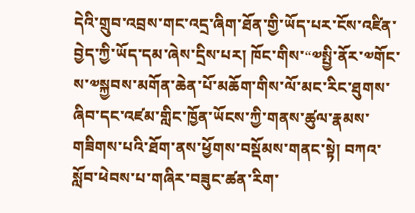དེའི་གྲུབ་འབྲས་གང་འདྲ་ཞིག་ཐོན་གྱི་ཡོད་པར་ངོས་འཛིན་བྱེད་ཀྱི་ཡོད་དམ་ཞེས་དྲིས་པར། ཁོང་གིས་“༧སྤྱི་ནོར་༧གོང་ས་༧སྐྱབས་མགོན་ཆེན་པོ་མཆོག་གིས་ལོ་མང་རིང་ཐུགས་ཞིབ་དང་འཛམ་གླིང་ཁྱོན་ཡོངས་ཀྱི་གནས་ཚུལ་རྣམས་གཟིགས་པའི་ཐོག་ནས་ཕྱོགས་བསྡོམས་གནང་སྟེ། བཀའ་སློབ་ཕེབས་པ་གཞིར་བཟུང་ཚན་རིག་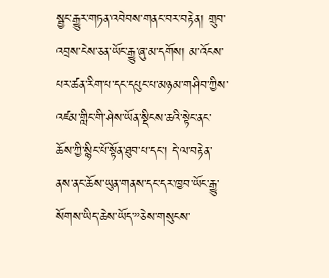སྦྱང་རྒྱུར་གཏན་འབེབས་གནང་བར་བརྟེན། གྲུབ་འབྲས་ངེས་ཅན་ཡོང་རྒྱུ་ཞུ་མ་དགོས། མ་འོངས་པར་ཚན་རིག་པ་དང་དཔུང་པ་མཉམ་གཤིབ་ཀྱིས་འཛམ་གླིང་གི་ཤེས་ཡོན་སྡིངས་ཆའི་སྟེང་ནང་ཆོས་ཀྱི་སྙིང་པོ་སྟོན་ཐུབ་པ་དང་། དེ་ལ་བརྟེན་ནས་ནང་ཆོས་ཡུན་གནས་དང་དར་ཁྱབ་ཡོང་རྒྱུ་སོགས་ཡིད་ཆེས་ཡོད་”ཅེས་གསུངས་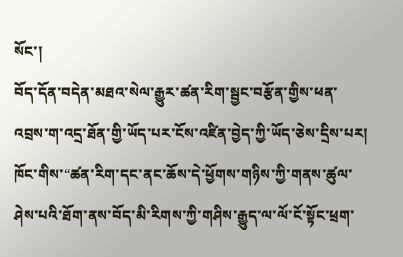སོང་།
བོད་དོན་བདེན་མཐའ་སེལ་རྒྱུར་ཚན་རིག་སྦྱང་བརྩོན་གྱིས་ཕན་འབྲས་ག་འདྲ་ཐོན་གྱི་ཡོད་པར་ངོས་འཛིན་བྱེད་ཀྱི་ཡོད་ཅེས་དྲིས་པར། ཁོང་གིས་“ཚན་རིག་དང་ནང་ཆོས་དེ་ཕྱོགས་གཉིས་ཀྱི་གནས་ཚུལ་ཤེས་པའི་ཐོག་ནས་བོད་མི་རིགས་ཀྱི་གཤིས་རྒྱུད་ལ་ལོ་ངོ་སྟོང་ཕྲག་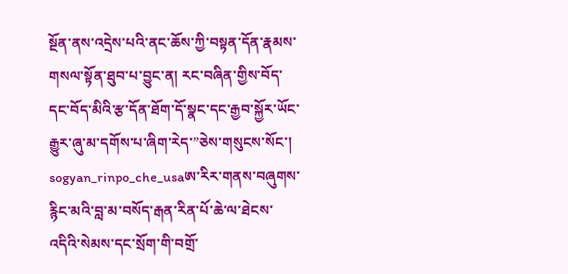སྔོན་ནས་འདྲེས་པའི་ནང་ཆོས་ཀྱི་བསྟན་དོན་རྣམས་གསལ་སྟོན་ཐུབ་པ་བྱུང་ན། རང་བཞིན་གྱིས་བོད་དང་བོད་མིའི་རྩ་དོན་ཐོག་དོ་སྣང་དང་རྒྱབ་སྐྱོར་ཡོང་རྒྱུར་ཞུ་མ་དགོས་པ་ཞིག་རེད་”ཅེས་གསུངས་སོང་།
sogyan_rinpo_che_usaཨ་རིར་གནས་བཞུགས་རྙིང་མའི་བླ་མ་བསོད་རྒན་རིན་པོ་ཆེ་ལ་ཐེངས་འདིའི་སེམས་དང་སྲོག་གི་བགྲོ་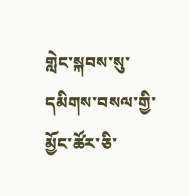གླེང་སྐབས་སུ་དམིགས་བསལ་གྱི་མྱོང་ཚོར་ཅི་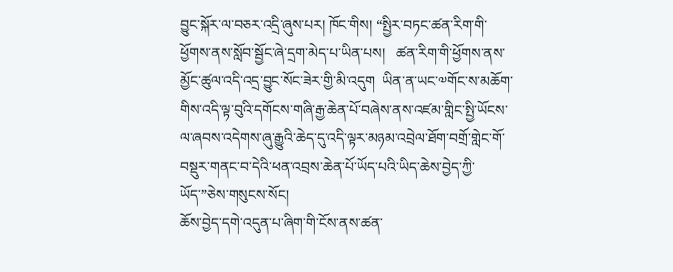བྱུང་སྐོར་ལ་བཅར་འདྲི་ཞུས་པར། ཁོང་གིས། “སྤྱིར་བཏང་ཚན་རིག་གི་ཕྱོགས་ནས་སློབ་སྦྱོང་ཞེ་དྲག་མེད་པ་ཡིན་པས།   ཚན་རིག་གི་ཕྱོགས་ནས་མྱོང་ཚུལ་འདི་འདྲ་བྱུང་སོང་ཟེར་གྱི་མི་འདུག  ཡིན་ན་ཡང་༧གོང་ས་མཆོག་གིས་འདི་ལྟ་བུའི་དགོངས་གཞི་རྒྱ་ཆེན་པོ་བཞེས་ནས་འཛམ་གླིང་སྤྱི་ཡོངས་ལ་ཞབས་འདེགས་ཞུ་རྒྱུའི་ཆེད་དུ་འདི་ལྟར་མཉམ་འབྲེལ་ཐོག་བགྲོ་གླེང་གོ་བསྡུར་གནང་བ་དེའི་ཕན་འབྲས་ཆེན་པོ་ཡོད་པའི་ཡིད་ཆེས་བྱེད་ཀྱི་ཡོད་”ཅེས་གསུངས་སོང།
ཆོས་བྱེད་དགེ་འདུན་པ་ཞིག་གི་ངོས་ནས་ཚན་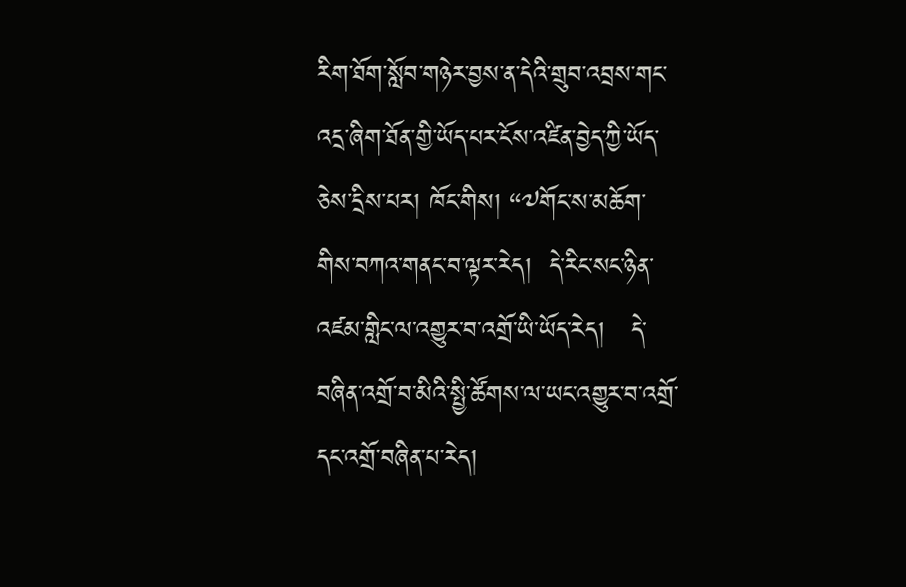རིག་ཐོག་སློབ་གཉེར་བྱས་ན་དེའི་གྲུབ་འབྲས་གང་འདྲ་ཞིག་ཐོན་གྱི་ཡོད་པར་ངོས་འཛིན་བྱེད་ཀྱི་ཡོད་ཅེས་དྲིས་པར། ཁོང་གིས། “༧གོང་ས་མཆོག་གིས་བཀའ་གནང་བ་ལྟར་རེད།  དེ་རིང་སང་ཉིན་འཛམ་གླིང་ལ་འགྱུར་བ་འགྲོ་ཡི་ཡོད་རེད།   དེ་བཞིན་འགྲོ་བ་མིའི་སྤྱི་ཚོགས་ལ་ཡང་འགྱུར་བ་འགྲོ་དང་འགྲོ་བཞིན་པ་རེད།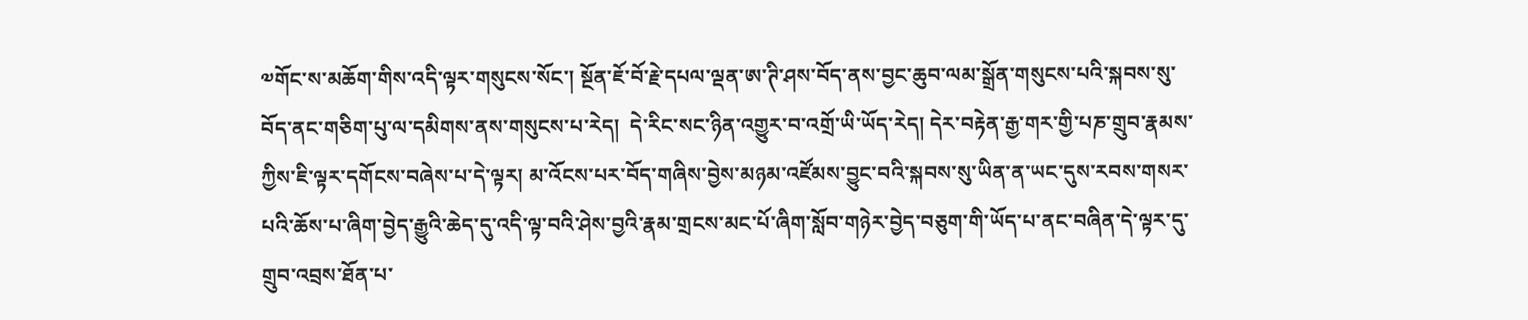༧གོང་ས་མཆོག་གིས་འདི་ལྟར་གསུངས་སོང་། སྔོན་ཇོ་བོ་རྗེ་དཔལ་ལྡན་ཨ་ཊི་ཤས་བོད་ནས་བྱང་ཆུབ་ལམ་སྒྲོན་གསུངས་པའི་སྐབས་སུ་བོད་ནང་གཅིག་པུ་ལ་དམིགས་ནས་གསུངས་པ་རེད།  དེ་རིང་སང་ཉིན་འགྱུར་བ་འགྲོ་ཡི་ཡོད་རེད། དེར་བརྟེན་རྒྱ་གར་གྱི་པཎ་གྲུབ་རྣམས་ཀྱིས་ཇི་ལྟར་དགོངས་བཞེས་པ་དེ་ལྟར། མ་འོངས་པར་བོད་གཞིས་བྱེས་མཉམ་འཛོམས་བྱུང་བའི་སྐབས་སུ་ཡིན་ན་ཡང་དུས་རབས་གསར་པའི་ཆོས་པ་ཞིག་བྱེད་རྒྱུའི་ཆེད་དུ་འདི་ལྟ་བའི་ཤེས་བྱའི་རྣམ་གྲངས་མང་པོ་ཞིག་སློབ་གཉེར་བྱེད་བཅུག་གི་ཡོད་པ་ནང་བཞིན་དེ་ལྟར་དུ་གྲུབ་འབྲས་ཐོན་པ་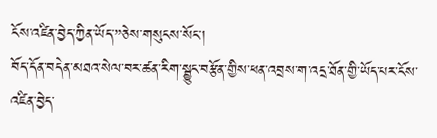ངོས་འཛིན་བྱེད་ཀྱིན་ཡོད་”ཅེས་གསུངས་སོང་།
བོད་དོན་བདེན་མཐའ་སེལ་བར་ཚན་རིག་སྦྱུང་བརྩོན་གྱིས་ཕན་འབྲས་ག་འདྲ་ཐོན་གྱི་ཡོད་པར་ངོས་འཛིན་བྱེད་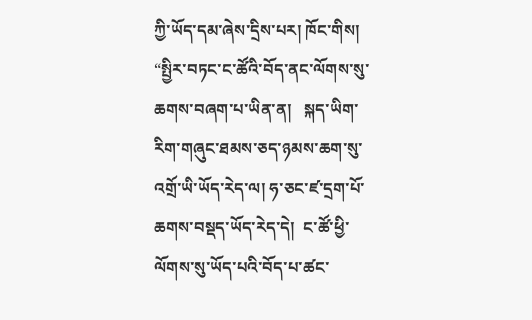ཀྱི་ཡོད་དམ་ཞེས་དྲིས་པར། ཁོང་གིས། “སྤྱིར་བཏང་ང་ཚོའི་བོད་ནང་ལོགས་སུ་ཆགས་བཞག་པ་ཡིན་ན།   སྐད་ཡིག་རིག་གཞུང་ཐམས་ཅད་ཉམས་ཆག་སུ་འགྲོ་ཡི་ཡོད་རེད་ལ། ཧ་ཅང་ཛ་དྲག་པོ་ཆགས་བསྡད་ཡོད་རེད་དེ།  ང་ཚོ་ཕྱི་ལོགས་སུ་ཡོད་པའི་བོད་པ་ཚང་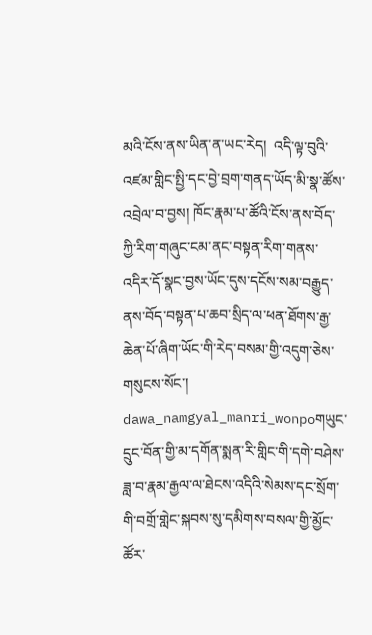མའི་ངོས་ནས་ཡིན་ན་ཡང་རེད།  འདི་ལྟ་བུའི་འཛམ་གླིང་སྤྱི་དང་བྱེ་བྲག་གནད་ཡོད་མི་སྣ་ཚོས་འབྲེལ་བ་བྱས། ཁོང་རྣམ་པ་ཚོའི་ངོས་ནས་བོད་ཀྱི་རིག་གཞུང་ངམ་ནང་བསྟན་རིག་གནས་འདིར་དོ་སྣང་བྱས་ཡོང་དུས་དངོས་སམ་བརྒྱུད་ནས་བོད་བསྟན་པ་ཆབ་སྲིད་ལ་ཕན་ཐོགས་རྒྱ་ཆེན་པོ་ཞིག་ཡོང་གི་རེད་བསམ་གྱི་འདུག་ཅེས་གསུངས་སོང་།
dawa_namgyal_manri_wonpoགཡུང་དྲུང་བོན་གྱི་མ་དགོན་སྨན་རི་གླིང་གི་དགེ་བཤེས་ཟླ་བ་རྣམ་རྒྱལ་ལ་ཐེངས་འདིའི་སེམས་དང་སྲོག་གི་བགྲོ་གླེང་སྐབས་སུ་དམིགས་བསལ་གྱི་མྱོང་ཚོར་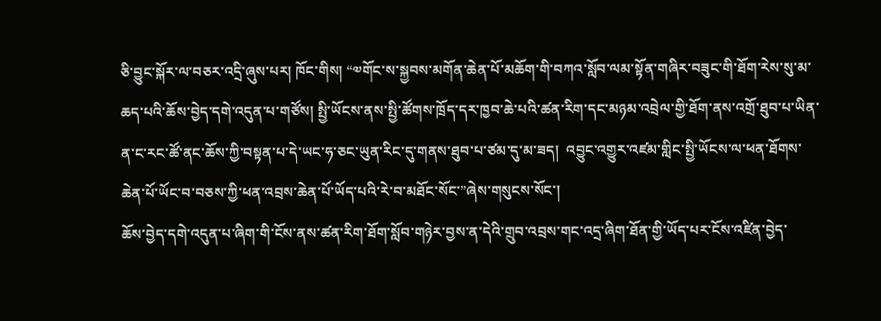ཅི་བྱུང་སྐོར་ལ་བཅར་འདྲི་ཞུས་པར། ཁོང་གིས། “༧གོང་ས་སྐྱབས་མགོན་ཆེན་པོ་མཆོག་གི་བཀའ་སློབ་ལམ་སྟོན་གཞིར་བཟུང་གི་ཐོག་རེས་སུ་མ་ཆད་པའི་ཆོས་བྱེད་དགེ་འདུན་པ་གཙོས། སྤྱི་ཡོངས་ནས་སྤྱི་ཚོགས་ཁྲོད་དར་ཁྱབ་ཆེ་པའི་ཚན་རིག་དང་མཉམ་འབྲེལ་གྱི་ཐོག་ནས་འགྲོ་ཐུབ་པ་ཡིན་ན་ང་རང་ཚོ་ནང་ཆོས་ཀྱི་བསྟན་པ་དེ་ཡང་ཧ་ཅང་ཡུན་རིང་དུ་གནས་ཐུབ་པ་ཙམ་དུ་མ་ཟད།  འབྱུང་འགྱུར་འཛམ་གླིང་སྤྱི་ཡོངས་ལ་ཕན་ཐོགས་ཆེན་པོ་ཡོང་བ་བཅས་ཀྱི་ཕན་འབྲས་ཆེན་པོ་ཡོད་པའི་རེ་བ་མཐོང་སོང་”ཞེས་གསུངས་སོང་།
ཆོས་བྱེད་དགེ་འདུན་པ་ཞིག་གི་ངོས་ནས་ཚན་རིག་ཐོག་སློབ་གཉེར་བྱས་ན་དེའི་གྲུབ་འབྲས་གང་འདྲ་ཞིག་ཐོན་གྱི་ཡོད་པར་ངོས་འཛིན་བྱེད་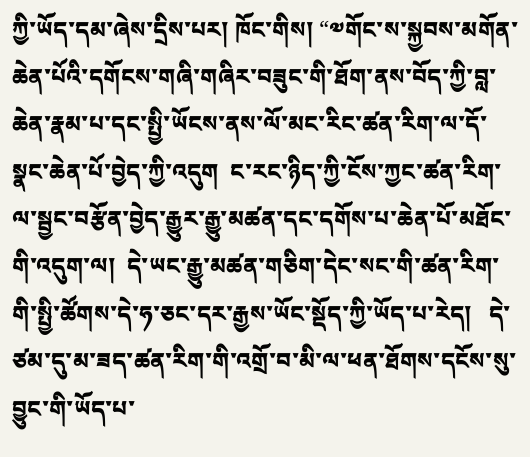ཀྱི་ཡོད་དམ་ཞེས་དྲིས་པར། ཁོང་གིས། “༧གོང་ས་སྐྱབས་མགོན་ཆེན་པོའི་དགོངས་གཞི་གཞིར་བཟུང་གི་ཐོག་ནས་བོད་ཀྱི་བླ་ཆེན་རྣམ་པ་དང་སྤྱི་ཡོངས་ནས་ལོ་མང་རིང་ཚན་རིག་ལ་དོ་སྣང་ཆེན་པོ་བྱེད་ཀྱི་འདུག  ང་རང་ཉིད་ཀྱི་ངོས་ཀྱང་ཚན་རིག་ལ་སྦྱང་བརྩོན་བྱེད་རྒྱུར་རྒྱུ་མཚན་དང་དགོས་པ་ཆེན་པོ་མཐོང་གི་འདུག་ལ།  དེ་ཡང་རྒྱུ་མཚན་གཅིག་དེང་སང་གི་ཚན་རིག་གི་སྤྱི་ཚོགས་དེ་ཧ་ཅང་དར་རྒྱས་ཡོང་སྡོད་ཀྱི་ཡོད་པ་རེད།   དེ་ཙམ་དུ་མ་ཟད་ཚན་རིག་གི་འགྲོ་བ་མི་ལ་ཕན་ཐོགས་དངོས་སུ་བྱུང་གི་ཡོད་པ་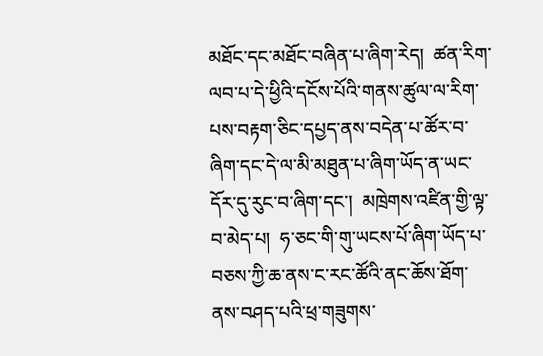མཐོང་དང་མཐོང་བཞིན་པ་ཞིག་རེད།  ཚན་རིག་ལབ་པ་དེ་ཕྱིའི་དངོས་པོའི་གནས་ཚུལ་ལ་རིག་པས་བརྟག་ཅིང་དཔྱད་ནས་བདེན་པ་ཚོར་བ་ཞིག་དང་དེ་ལ་མི་མཐུན་པ་ཞིག་ཡོད་ན་ཡང་དོར་དུ་རུང་བ་ཞིག་དང་།  མཁྲེགས་འཛིན་གྱི་ལྟ་བ་མེད་པ།  ཧ་ཅང་གི་གུ་ཡངས་པོ་ཞིག་ཡོད་པ་བཅས་ཀྱི་ཆ་ནས་ང་རང་ཚོའི་ནང་ཆོས་ཐོག་ནས་བཤད་པའི་ཕྲ་གཟུགས་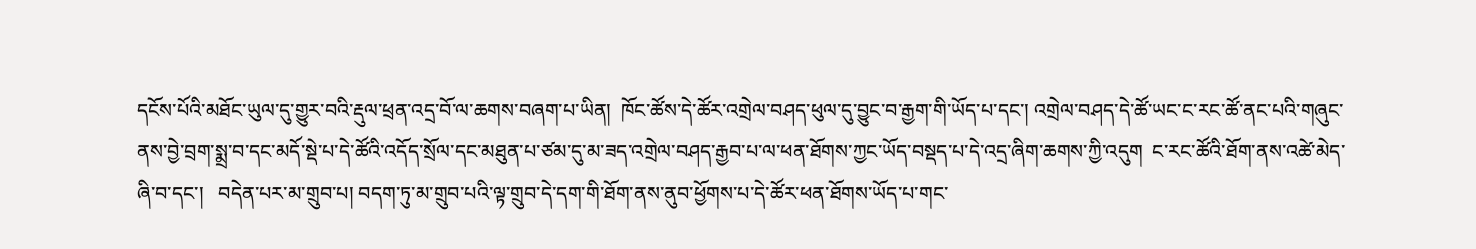དངོས་པོའི་མཐོང་ཡུལ་དུ་གྱུར་བའི་རྡུལ་ཕྲན་འདྲ་བོ་ལ་ཆགས་བཞག་པ་ཡིན།  ཁོང་ཚོས་དེ་ཚོར་འགྲེལ་བཤད་ཕུལ་དུ་བྱུང་བ་རྒྱག་གི་ཡོད་པ་དང་། འགྲེལ་བཤད་དེ་ཚོ་ཡང་ང་རང་ཚོ་ནང་པའི་གཞུང་ནས་བྱེ་བྲག་སྨྲ་བ་དང་མདོ་སྡེ་པ་དེ་ཚོའི་འདོད་སྲོལ་དང་མཐུན་པ་ཙམ་དུ་མ་ཟད་འགྲེལ་བཤད་རྒྱབ་པ་ལ་ཕན་ཐོགས་ཀྱང་ཡོད་བསྡད་པ་དེ་འདྲ་ཞིག་ཆགས་ཀྱི་འདུག  ང་རང་ཚོའི་ཐོག་ནས་འཚེ་མེད་ཞི་བ་དང་།   བདེན་པར་མ་གྲུབ་པ། བདག་ཏུ་མ་གྲུབ་པའི་ལྟ་གྲུབ་དེ་དག་གི་ཐོག་ནས་ནུབ་ཕྱོགས་པ་དེ་ཚོར་ཕན་ཐོགས་ཡོད་པ་གང་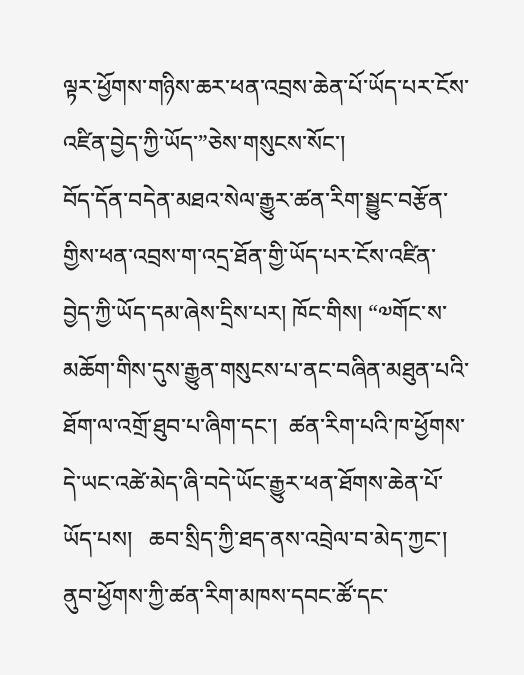ལྟར་ཕྱོགས་གཉིས་ཆར་ཕན་འབྲས་ཆེན་པོ་ཡོད་པར་ངོས་འཛིན་བྱེད་ཀྱི་ཡོད་”ཅེས་གསུངས་སོང་།
བོད་དོན་བདེན་མཐའ་སེལ་རྒྱུར་ཚན་རིག་སྦྱུང་བརྩོན་གྱིས་ཕན་འབྲས་ག་འདྲ་ཐོན་གྱི་ཡོད་པར་ངོས་འཛིན་བྱེད་ཀྱི་ཡོད་དམ་ཞེས་དྲིས་པར། ཁོང་གིས། “༧གོང་ས་མཆོག་གིས་དུས་རྒྱུན་གསུངས་པ་ནང་བཞིན་མཐུན་པའི་ཐོག་ལ་འགྲོ་ཐུབ་པ་ཞིག་དང་།  ཚན་རིག་པའི་ཁ་ཕྱོགས་དེ་ཡང་འཚེ་མེད་ཞི་བདེ་ཡོང་རྒྱུར་ཕན་ཐོགས་ཆེན་པོ་ཡོད་པས།   ཆབ་སྲིད་ཀྱི་ཐད་ནས་འབྲེལ་བ་མེད་ཀྱང་།   ནུབ་ཕྱོགས་ཀྱི་ཚན་རིག་མཁས་དབང་ཚོ་དང་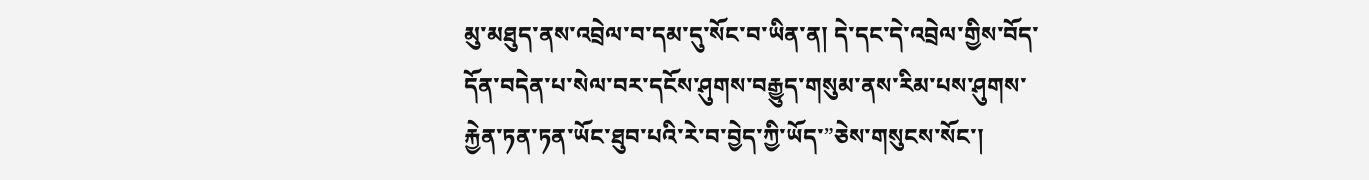མུ་མཐུད་ནས་འབྲེལ་བ་དམ་དུ་སོང་བ་ཡིན་ན། དེ་དང་དེ་འབྲེལ་གྱིས་བོད་དོན་བདེན་པ་སེལ་བར་དངོས་ཤུགས་བརྒྱུད་གསུམ་ནས་རིམ་པས་ཤུགས་རྐྱེན་ཏན་ཏན་ཡོང་ཐུབ་པའི་རེ་བ་བྱེད་ཀྱི་ཡོད་”ཅེས་གསུངས་སོང་།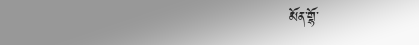མོན་གྷོ་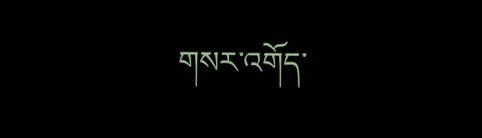གསར་འགོད་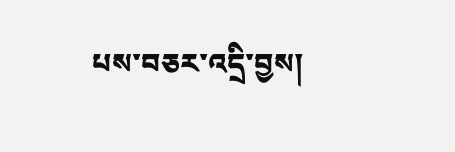པས་བཅར་འདྲི་བྱས།